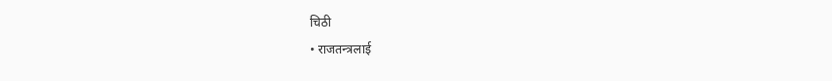चिठी
• राजतन्त्रलाई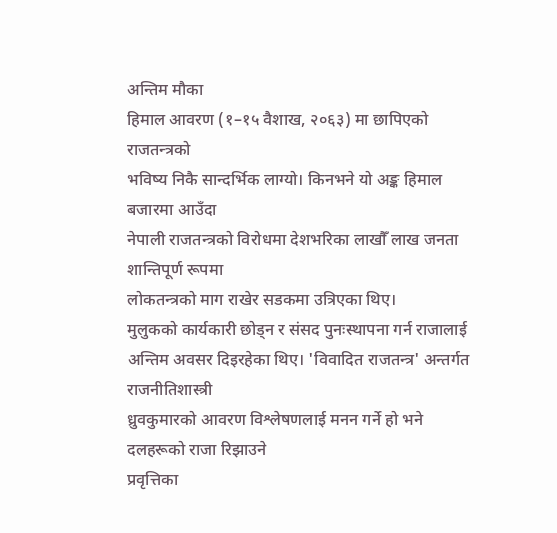अन्तिम मौका
हिमाल आवरण (१–१५ वैशाख, २०६३) मा छापिएको राजतन्त्रको
भविष्य निकै सान्दर्भिक लाग्यो। किनभने यो अङ्क हिमाल बजारमा आउँदा
नेपाली राजतन्त्रको विरोधमा देशभरिका लाखौँ लाख जनता शान्तिपूर्ण रूपमा
लोकतन्त्रको माग राखेर सडकमा उत्रिएका थिए।
मुलुकको कार्यकारी छोड्न र संसद पुनःस्थापना गर्न राजालाई
अन्तिम अवसर दिइरहेका थिए। 'विवादित राजतन्त्र' अन्तर्गत राजनीतिशास्त्री
ध्रुवकुमारको आवरण विश्लेषणलाई मनन गर्ने हो भने दलहरूको राजा रिझाउने
प्रवृत्तिका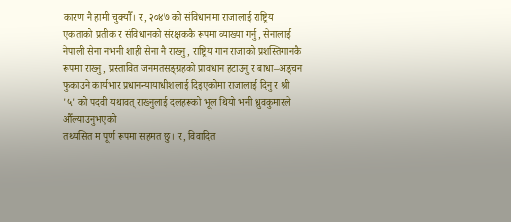कारण नै हामी चुक्यौँ। र, २०४७ को संविधानमा राजालाई राष्ट्रिय
एकताको प्रतीक र संविधानको संरक्षककै रूपमा व्याख्या गर्नु, सेनालाई
नेपाली सेना नभनी शाही सेना नै राख्नु, राष्ट्रिय गान राजाको प्रशस्तिगानकै
रूपमा राख्नु, प्रस्तावित जनमतसङ्ग्रहको प्रावधान हटाउनु र बाधा–अड्चन
फुकाउने कार्यभार प्रधानन्यायाधीशलाई दिइएकोमा राजालाई दिनु र श्री
'५' को पदवी यथावत् राख्नुलाई दलहरूको भूल थियो भनी ध्रुवकुमारले औँल्याउनुभएको
तथ्यसित म पूर्ण रूपमा सहमत छु। र, विवादित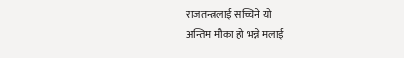राजतन्त्रलाई सच्चिने यो
अन्तिम मौका हो भन्ने मलाई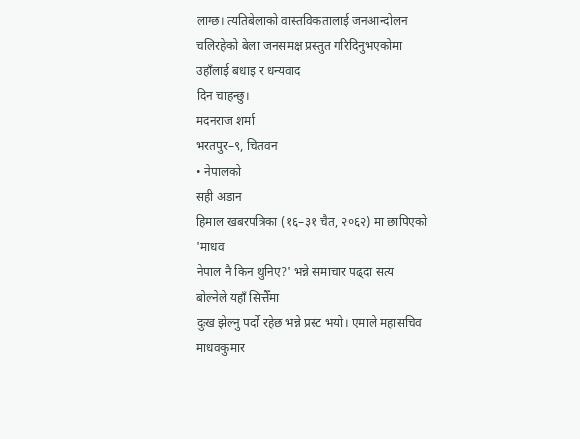लाग्छ। त्यतिबेलाको वास्तविकतालाई जनआन्दोलन
चलिरहेको बेला जनसमक्ष प्रस्तुत गरिदिनुभएकोमा उहाँलाई बधाइ र धन्यवाद
दिन चाहन्छु।
मदनराज शर्मा
भरतपुर–९, चितवन
• नेपालको
सही अडान
हिमाल खबरपत्रिका (१६–३१ चैत, २०६२) मा छापिएको 'माधव
नेपाल नै किन थुनिए?' भन्ने समाचार पढ्दा सत्य बोल्नेले यहाँ सित्तैँमा
दुःख झेल्नु पर्दो रहेछ भन्ने प्रस्ट भयो। एमाले महासचिव माधवकुमार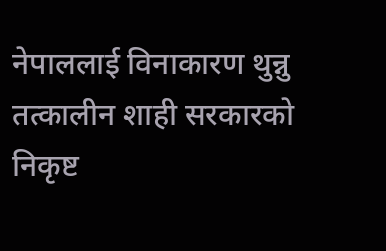नेपाललाई विनाकारण थुन्नु तत्कालीन शाही सरकारको निकृष्ट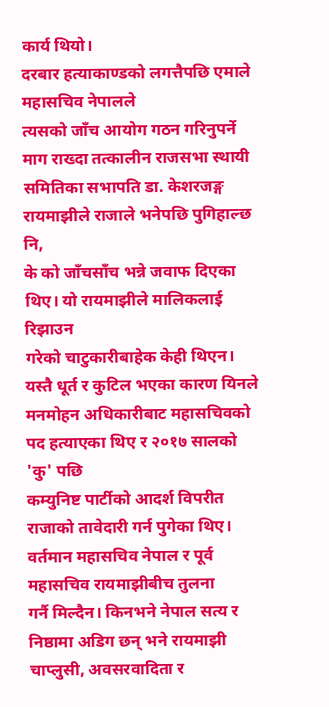कार्य थियो।
दरबार हत्याकाण्डको लगत्तैपछि एमाले महासचिव नेपालले
त्यसको जाँच आयोग गठन गरिनुपर्ने माग राख्दा तत्कालीन राजसभा स्थायी
समितिका सभापति डा. केशरजङ्ग रायमाझीले राजाले भनेपछि पुगिहाल्छ नि,
के को जाँचसाँच भन्ने जवाफ दिएका थिए। यो रायमाझीले मालिकलाई रिझाउन
गरेको चाटुकारीबाहेक केही थिएन। यस्तै धूर्त र कुटिल भएका कारण यिनले
मनमोहन अधिकारीबाट महासचिवको पद हत्याएका थिए र २०१७ सालको 'कु' पछि
कम्युनिष्ट पार्टीको आदर्श विपरीत राजाको तावेदारी गर्न पुगेका थिए।
वर्तमान महासचिव नेपाल र पूर्व महासचिव रायमाझीबीच तुलना
गर्नै मिल्दैन। किनभने नेपाल सत्य र निष्ठामा अडिग छन् भने रायमाझी
चाप्लुसी, अवसरवादिता र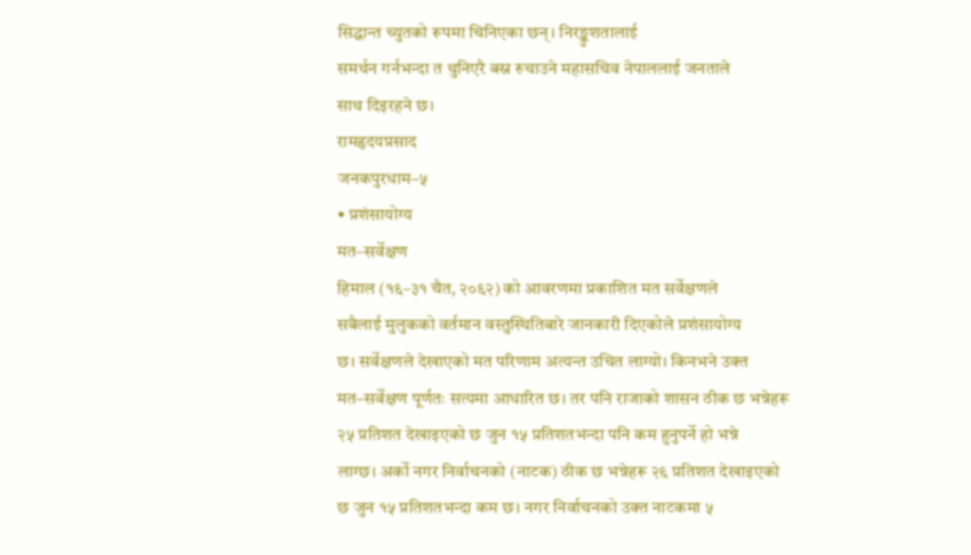सिद्धान्त च्युतको रूपमा चिनिएका छन्। निरङ्कुशतालाई
समर्थन गर्नभन्दा त थुनिएरै बस्न रुचाउने महासचिव नेपाललाई जनताले
साथ दिइरहने छ।
रामहृदयप्रसाद
जनकपुरधाम–५
• प्रशंसायोग्य
मत–सर्वेक्षण
हिमाल (१६–३१ चैत, २०६२) को आवरणमा प्रकाशित मत सर्वेक्षणले
सबैलाई मुलुकको वर्तमान वस्तुस्थितिबारे जानकारी दिएकोले प्रशंसायोग्य
छ। सर्वेक्षणले देखाएको मत परिणाम अत्यन्त उचित लाग्यो। किनभने उक्त
मत–सर्वेक्षण पूर्णतः सत्यमा आधारित छ। तर पनि राजाको शासन ठीक छ भन्नेहरू
२५ प्रतिशत देखाइएको छ जुन १५ प्रतिशतभन्दा पनि कम हुनुपर्ने हो भन्ने
लाग्छ। अर्को नगर निर्वाचनको (नाटक) ठीक छ भन्नेहरू २६ प्रतिशत देखाइएको
छ जुन १५ प्रतिशतभन्दा कम छ। नगर निर्वाचनको उक्त नाटकमा ५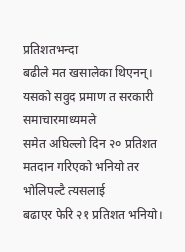प्रतिशतभन्दा
बढीले मत खसालेका थिएनन्। यसको सवुद प्रमाण त सरकारी समाचारमाध्यमले
समेत अघिल्लो दिन २० प्रतिशत मतदान गरिएको भनियो तर भोलिपल्टै त्यसलाई
बढाएर फेरि २१ प्रतिशत भनियो।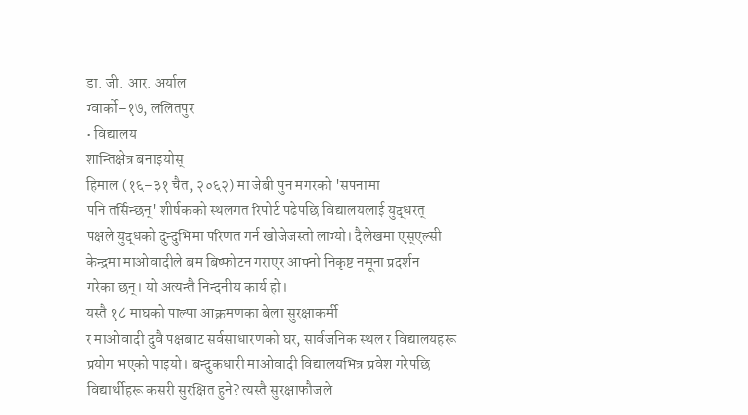डा. जी. आर. अर्याल
ग्वार्को–१७, ललितपुर
• विद्यालय
शान्तिक्षेत्र बनाइयोस्
हिमाल (१६–३१ चैत, २०६२) मा जेबी पुन मगरको 'सपनामा
पनि तर्सिन्छन्' शीर्षकको स्थलगत रिपोर्ट पढेपछि विद्यालयलाई युद्धरत्
पक्षले युद्धको दुन्दुभिमा परिणत गर्न खोजेजस्तो लाग्यो। दैलेखमा एस्एल्सी
केन्द्रमा माओवादीले बम बिष्फोटन गराएर आफ्नो निकृष्ट नमूना प्रदर्शन
गरेका छन्। यो अत्यन्तै निन्दनीय कार्य हो।
यस्तै १८ माघको पाल्पा आक्रमणका बेला सुरक्षाकर्मी
र माओवादी दुवै पक्षबाट सर्वसाधारणको घर, सार्वजनिक स्थल र विद्यालयहरू
प्रयोग भएको पाइयो। बन्दुकधारी माओवादी विद्यालयभित्र प्रवेश गरेपछि
विद्यार्थीहरू कसरी सुरक्षित हुने? त्यस्तै सुरक्षाफौजले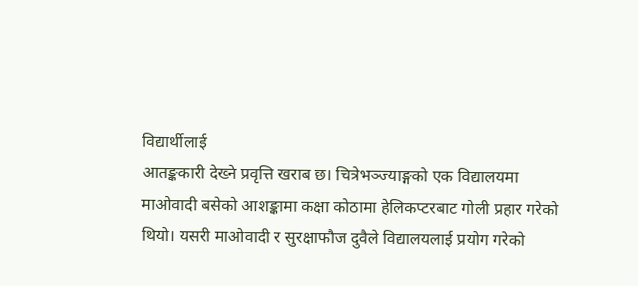विद्यार्थीलाई
आतङ्ककारी देख्ने प्रवृत्ति खराब छ। चित्रेभञ्ज्याङ्गको एक विद्यालयमा
माओवादी बसेको आशङ्कामा कक्षा कोठामा हेलिकप्टरबाट गोली प्रहार गरेको
थियो। यसरी माओवादी र सुरक्षाफौज दुवैले विद्यालयलाई प्रयोग गरेको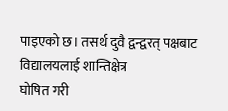पाइएको छ। तसर्थ दुवै द्वन्द्वरत् पक्षबाट विद्यालयलाई शान्तिक्षेत्र
घोषित गरी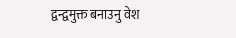द्वन्द्वमुक्त बनाउनु वेश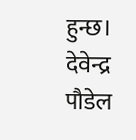हुन्छ।
देवेन्द्र पौडेल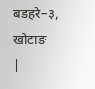बडहरे–३, खोटाङ
|